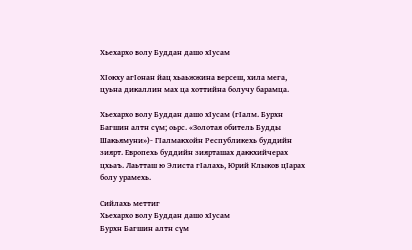Хьехархо волу Буддан дашо хӀусам

ХӀокху агӀонан йац хьаьжжина версеш, хила мега, цуьна дикаллин мах ца хоттийна болучу барамца.

Хьехархо волу Буддан дашо хӀусам (гӀалм. Бурхн Багшин алтн сүм; оьрс. «Золотая обитель Будды Шакьямуни»)- ГӀалмакхойн Республикехь буддийн зиярт. Европехь буддийн зиярташах даккхийчерах цхьаъ. Лаьтташ ю Элиста гӀалахь, Юрий Клыков цӀарах болу урамехь.

Сийлахь меттиг
Хьехархо волу Буддан дашо хӀусам
Бурхн Багшин алтн сүм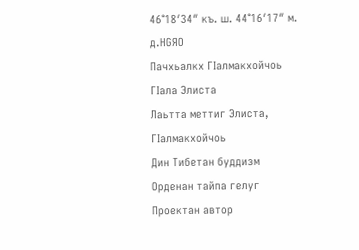46°18′34″ къ. ш. 44°16′17″ м. д.HGЯO
Пачхьалкх ГӀалмакхойчоь
ГӀала Элиста
Лаьтта меттиг Элиста, ГӀалмакхойчоь
Дин Тибетан буддизм
Орденан тайпа гелуг
Проектан автор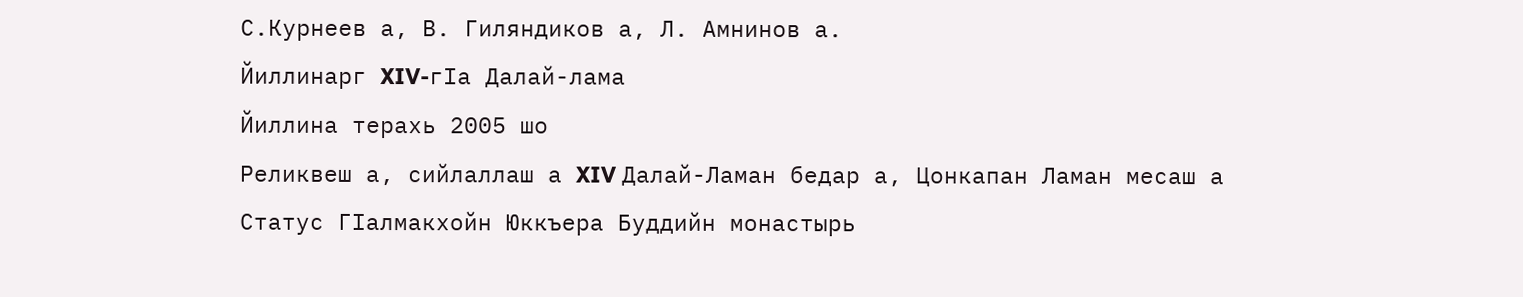С.Курнеев а, В. Гиляндиков а, Л. Амнинов а.
Йиллинарг XIV-гӀа Далай-лама
Йиллина терахь 2005 шо
Реликвеш а, сийлаллаш а XIV Далай-Ламан бедар а, Цонкапан Ламан месаш а
Статус ГӀалмакхойн Юккъера Буддийн монастырь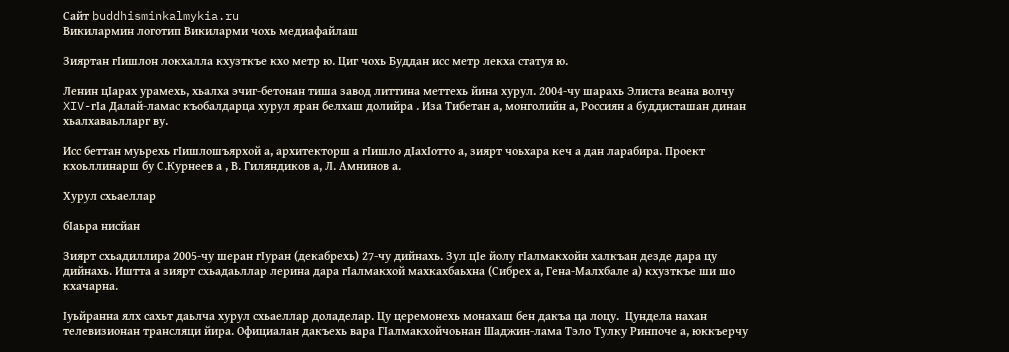Сайт buddhisminkalmykia.ru
Викилармин логотип Викиларми чохь медиафайлаш

Зияртан гӀишлон локхалла кхузткъе кхо метр ю. Циг чохь Буддан исс метр лекха статуя ю.

Ленин цӀарах урамехь, хьалха эчиг-бетонан тиша завод литтина меттехь йина хурул. 2004-чу шарахь Элиста веана волчу XIV-гӀа Далай-ламас къобалдарца хурул яран белхаш долийра . Иза Тибетан а, монголийн а, Россиян а буддисташан динан хьалхаваьлларг ву.

Исс беттан муьрехь гӀишлошъярхой а, архитекторш а гӀишло дӀахӀотто а, зиярт чоьхара кеч а дан ларабира. Проект кхоьллинарш бу С.Курнеев а , В. Гиляндиков а, Л. Амнинов а.

Хурул схьаеллар

бӀаьра нисйан

Зиярт схьадиллира 2005-чу шеран гӀуран (декабрехь) 27-чу дийнахь. Зул цӀе йолу гӀалмакхойн халкъан дезде дара цу дийнахь. Иштта а зиярт схьадаьллар лерина дара гӀалмакхой махкахбаьхна (Сибрех а, Гена-Малхбале а) кхузткъе ши шо кхачарна.

Ӏуьйранна ялх сахьт даьлча хурул схьаеллар доладелар. Цу церемонехь монахаш бен дакъа ца лоцу.  Цундела нахан телевизионан трансляци йира. Официалан дакъехь вара ГӀалмакхойчоьнан Шаджин-лама Тэло Тулку Ринпоче а, юккъерчу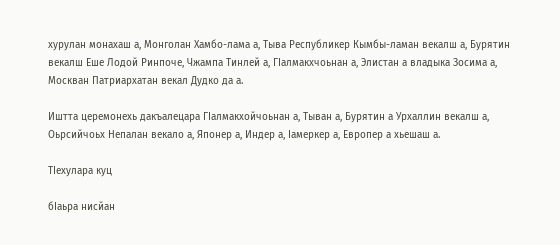хурулан монахаш а, Монголан Хамбо-лама а, Тыва Республикер Кымбы-ламан векалш а, Бурятин векалш Еше Лодой Ринпоче, Чжампа Тинлей а, ГӀалмакхчоьнан а, Элистан а владыка Зосима а, Москван Патриархатан векал Дудко да а.

Иштта церемонехь дакъалецара ГӀалмакхойчоьнан а, Тыван а, Бурятин а Урхаллин векалш а, Оьрсийчоьх Непалан векало а, Японер а, Индер а, Ӏамеркер а, Европер а хьешаш а.

ТӀехулара куц

бӀаьра нисйан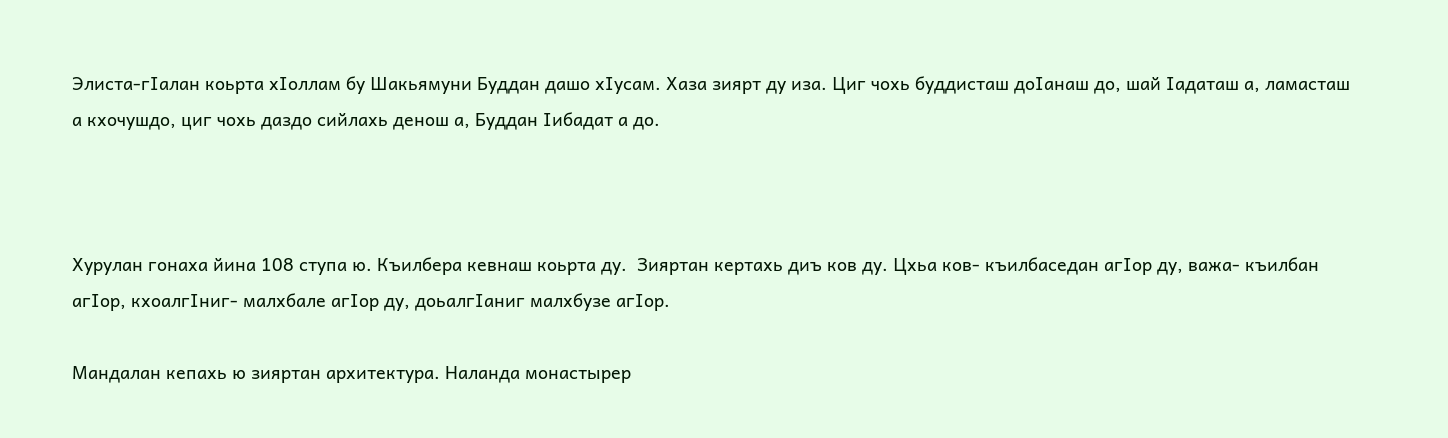Элиста-гӀалан коьрта хӀоллам бу Шакьямуни Буддан дашо хӀусам. Хаза зиярт ду иза. Циг чохь буддисташ доӀанаш до, шай Ӏадаташ а, ламасташ а кхочушдо, циг чохь даздо сийлахь денош а, Буддан Ӏибадат а до.



Хурулан гонаха йина 108 ступа ю. Къилбера кевнаш коьрта ду.  Зияртан кертахь диъ ков ду. Цхьа ков- къилбаседан агӀор ду, важа- къилбан агӀор, кхоалгӀниг- малхбале агӀор ду, доьалгӀаниг малхбузе агӀор.

Мандалан кепахь ю зияртан архитектура. Наланда монастырер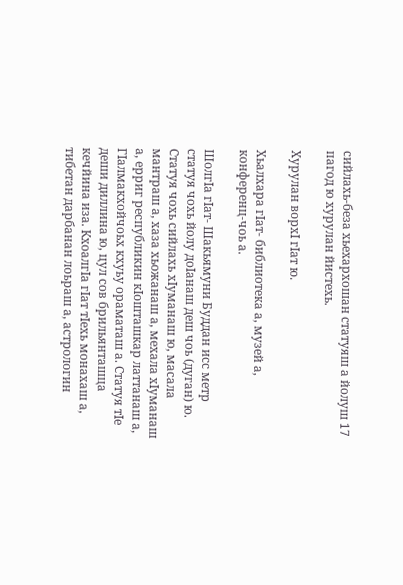сийлахь-беза хьехархошан статуяш а йолуш 17 пагод ю хурулан йистехь.

Хурулан ворхӀ гӀат ю.

Хьалхара гӀат- библиотека а, музей а, конференц-чоь а.

ШолгӀа гӀат- Шакьямуни Буддан исс метр статуя чохь йолу доӀанаш деш чоь (дуган) ю. Статуя чохь сийлахь хӀуманаш ю, масала мантраш а, хаза хьожанаш а, мехала хӀуманаш а, ерриг республикин кӀошташкар латтанаш а, ГӀалмакхойчоьх кхуьу ораматаш а. Статуя тӀе деши диллина ю, цул сов брильянташца кечйина иза. КхоалгӀа гӀат тӀехь монахаш а, тибетан дарбанан лоьраш а, астрологин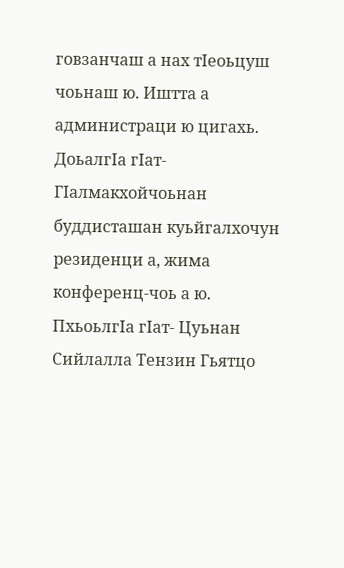говзанчаш а нах тӀеоьцуш чоьнаш ю. Иштта а администраци ю цигахь. ДоьалгӀа гӀат- ГӀалмакхойчоьнан буддисташан куьйгалхочун резиденци а, жима конференц-чоь а ю. ПхьоьлгӀа гӀат- Цуьнан Сийлалла Тензин Гьятцо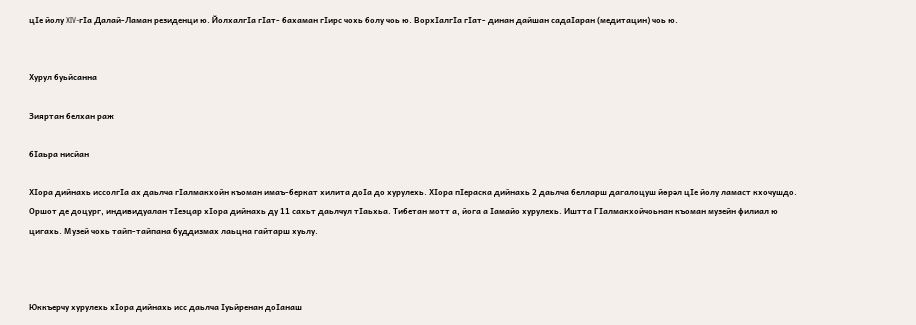цӀе йолу XIV-гӀа Далай-Ламан резиденци ю. ЙолхалгӀа гӀат- бахаман гӀирс чохь болу чоь ю. ВорхӀалгӀа гӀат- динан дайшан садаӀаран (медитацин) чоь ю.


Хурул буьйсанна

Зияртан белхан раж

бӀаьра нисйан

ХӀора дийнахь иссолгӀа ах даьлча гӀалмакхойн къоман имаъ-беркат хилита доӀа до хурулехь. ХӀора пӀераска дийнахь 2 даьлча белларш дагалоцуш йөрәл цӀе йолу ламаст кхочушдо. Оршот де доцург, индивидуалан тӀеэцар хӀора дийнахь ду 11 сахьт даьлчул тӀаьхьа. Тибетан мотт а, йога а Ӏамайо хурулехь. Иштта ГӀалмакхойчоьнан къоман музейн филиал ю цигахь. Музей чохь тайп-тайпана буддизмах лаьцна гайтарш хуьлу.



Юккъерчу хурулехь хӀора дийнахь исс даьлча Ӏуьйренан доӀанаш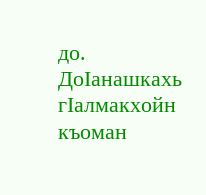до. ДоӀанашкахь гӀалмакхойн къоман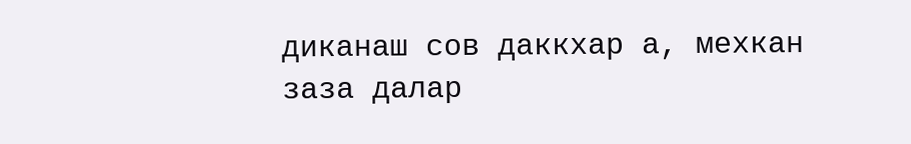диканаш сов даккхар а, мехкан  заза далар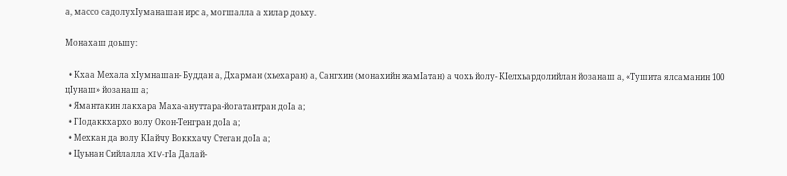а, массо садолухӀуманашан ирс а, могшалла а хилар доьху.

Монахаш доьшу:

  • Кхаа Мехала хӀумнашан- Буддан а, Дхарман (хьехаран) а, Сангхин (монахийн жамӀатан) а чохь йолу- КӀелхьардолийлан йозанаш а, «Тушита ялсаманин 100 цӀунаш» йозанаш а;
  • Ямантакин лакхара Маха-ануттара-йогатантран доӀа а;
  • ГӀодаккхархо волу Окон-Тенгран доӀа а;
  • Мехкан да волу КӀайчу Воккхачу Стеган доӀа а;
  • Цуьнан Сийлалла XIV-гӀа Далай-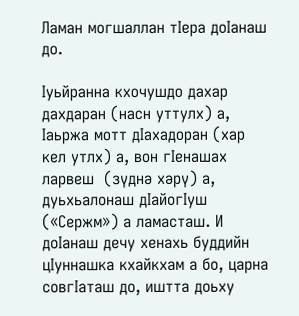Ламан могшаллан тӀера доӀанаш до.

Ӏуьйранна кхочушдо дахар дахдаран (насн уттулх) а, Ӏаьржа мотт дӀахадоран (хар кел утлх) а, вон гӀенашах ларвеш  (зүднә хәрү) а, дуьхьалонаш дӀайогӀуш («Сержм») а ламасташ. И доӀанаш дечу хенахь буддийн цӀуннашка кхайкхам а бо, царна совгӀаташ до, иштта доьху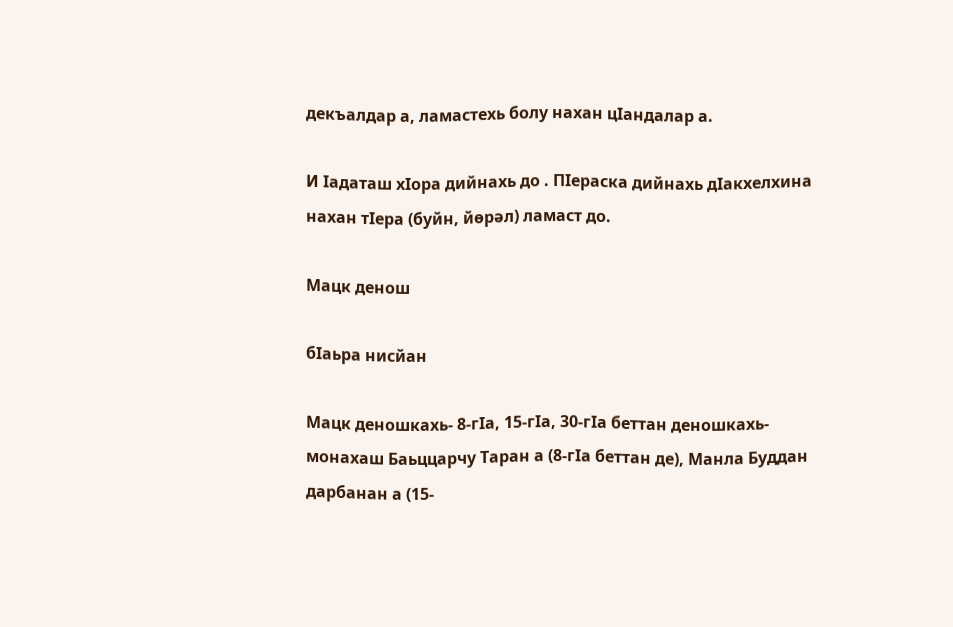декъалдар а, ламастехь болу нахан цӀандалар а.

И Ӏадаташ хӀора дийнахь до . ПӀераска дийнахь дӀакхелхина нахан тӀера (буйн, йөрәл) ламаст до.

Мацк денош

бӀаьра нисйан

Мацк деношкахь- 8-гӀа, 15-гӀа, 30-гӀа беттан деношкахь- монахаш Баьццарчу Таран а (8-гӀа беттан де), Манла Буддан дарбанан а (15-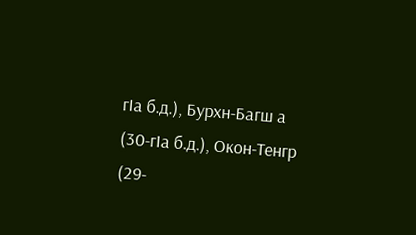гӀа б.д.), Бурхн-Багш а (30-гӀа б.д.), Окон-Тенгр (29-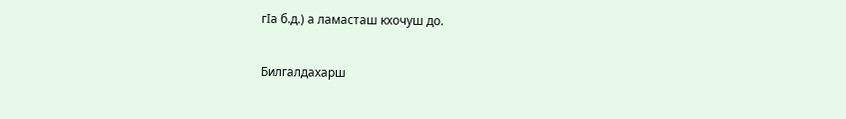гӀа б.д.) а ламасташ кхочуш до.

Билгалдахарш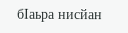бӀаьра нисйан